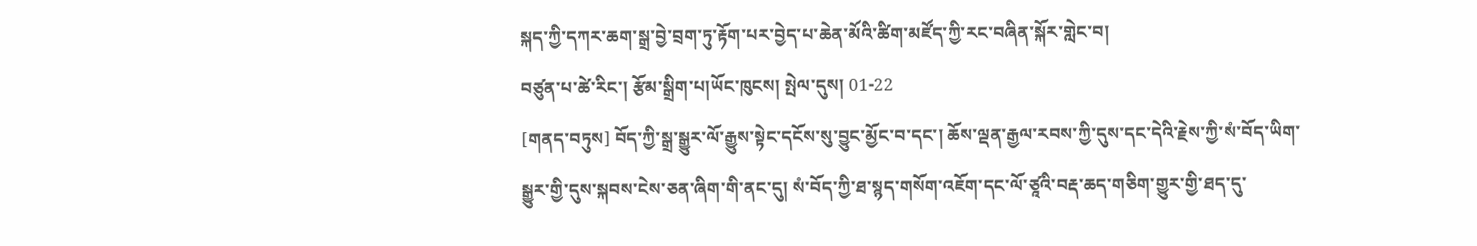སྐད་ཀྱི་དཀར་ཆག་སྒྲ་བྱེ་བྲག་ཏུ་རྟོག་པར་བྱེད་པ་ཆེན་མོའི་ཚིག་མཛོད་ཀྱི་རང་བཞིན་སྐོར་གླེང་བ།
བཙུན་པ་ཚེ་རིང་། རྩོམ་སྒྲིག་པ།ཡོང་ཁུངས། སྤེལ་དུས། 01-22
[གནད་བཏུས] བོད་ཀྱི་སྒྲ་སྒྱུར་ལོ་རྒྱུས་སྟེང་དངོས་སུ་བྱུང་མྱོང་བ་དང་། ཆོས་ལྡན་རྒྱལ་རབས་ཀྱི་དུས་དང་དེའི་རྗེས་ཀྱི་སཾ་བོད་ཡིག་སྒྱུར་གྱི་དུས་སྐབས་ངེས་ཅན་ཞིག་གི་ནང་དུ། སཾ་བོད་ཀྱི་ཐ་སྙད་གསོག་འཇོག་དང་ལོ་ཙཱའི་བརྡ་ཆད་གཅིག་གྱུར་གྱི་ཐད་དུ་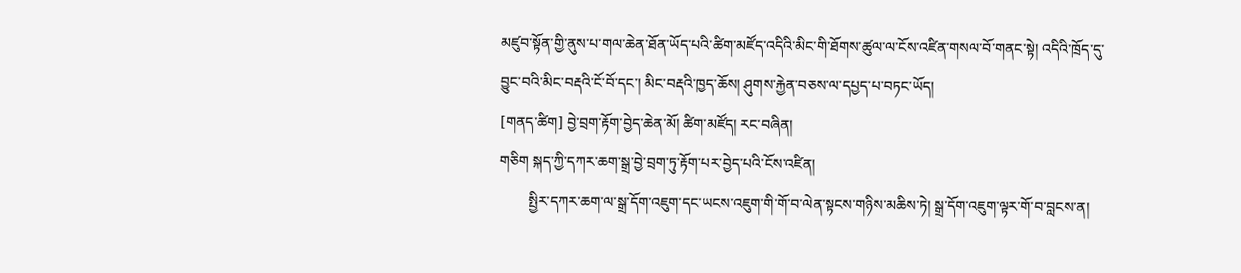མཛུབ་སྟོན་གྱི་ནུས་པ་གལ་ཆེན་ཐོན་ཡོད་པའི་ཚིག་མཛོད་འདིའི་མིང་གི་ཐོགས་ཚུལ་ལ་ངོས་འཛིན་གསལ་བོ་གནང་སྟེ། འདིའི་ཁྲོད་དུ་བྱུང་བའི་མིང་བརྡའི་ངོ་བོ་དང་། མིང་བརྡའི་ཁྱད་ཆོས། ཤུགས་རྐྱེན་བཅས་ལ་དཔྱད་པ་བཏང་ཡོད།
[གནད་ཚིག] བྱེ་བྲག་རྟོག་བྱེད་ཆེན་མོ། ཚིག་མཛོད། རང་བཞིན།
གཅིག སྐད་ཀྱི་དཀར་ཆག་སྒྲ་བྱེ་བྲག་ཏུ་རྟོག་པར་བྱེད་པའི་ངོས་འཛིན།
        སྤྱིར་དཀར་ཆག་ལ་སྒྲ་དོག་འཇུག་དང་ཡངས་འཇུག་གི་གོ་བ་ལེན་སྟངས་གཉིས་མཆིས་ཏེ། སྒྲ་དོག་འཇུག་ལྟར་གོ་བ་བླངས་ན།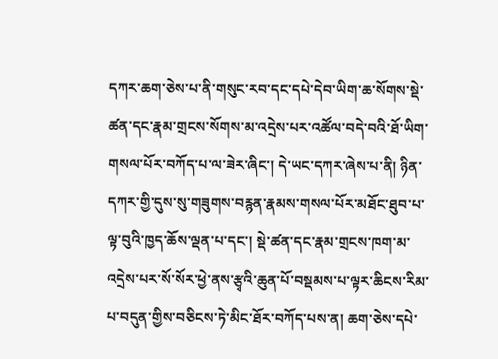དཀར་ཆག་ཅེས་པ་ནི་གསུང་རབ་དང་དཔེ་དེབ་ཡིག་ཆ་སོགས་སྡེ་ཚན་དང་རྣམ་གྲངས་སོགས་མ་འདྲེས་པར་འཚོལ་བདེ་བའི་ཐོ་ཡིག་གསལ་པོར་བཀོད་པ་ལ་ཟེར་ཞིང་། དེ་ཡང་དཀར་ཞེས་པ་ནི། ཉིན་དཀར་གྱི་དུས་སུ་གཟུགས་བརྙན་རྣམས་གསལ་པོར་མཐོང་ཐུབ་པ་ལྟ་བུའི་ཁྱད་ཆོས་ལྡན་པ་དང་། སྡེ་ཚན་དང་རྣམ་གྲངས་ཁག་མ་འདྲེས་པར་སོ་སོར་ཕྱེ་ནས་རྩྭའི་ཆུན་པོ་བསྡམས་པ་ལྟར་ཆིངས་རིམ་པ་བདུན་གྱིས་བཅིངས་ཏེ་མིང་ཐོར་བཀོད་པས་ན། ཆག་ཅེས་དཔེ་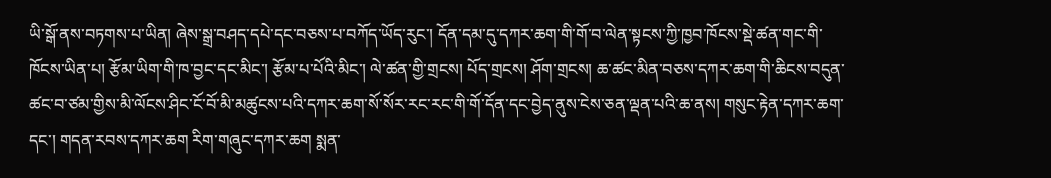ཡི་སྒོ་ནས་བཏགས་པ་ཡིན། ཞེས་སྒྲ་བཤད་དཔེ་དང་བཅས་པ་བཀོད་ཡོད་རུང་། དོན་དམ་དུ་དཀར་ཆག་གི་གོ་བ་ལེན་སྟངས་ཀྱི་ཁྱབ་ཁོངས་སྡེ་ཚན་གང་གི་ཁོངས་ཡིན་པ། རྩོམ་ཡིག་གི་ཁ་བྱང་དང་མིང་། རྩོམ་པ་པོའི་མིང་། ལེ་ཚན་གྱི་གྲངས། པོད་གྲངས། ཤོག་གྲངས། ཆ་ཚང་མིན་བཅས་དཀར་ཆག་གི་ཆིངས་བདུན་ཚང་བ་ཙམ་གྱིས་མི་ལོངས་ཤིང་ངོ་བོ་མི་མཚུངས་པའི་དཀར་ཆག་སོ་སོར་རང་རང་གི་གོ་དོན་དང་བྱེད་ནུས་ངེས་ཅན་ལྡན་པའི་ཆ་ནས། གསུང་རྟེན་དཀར་ཆག་དང་། གདན་རབས་དཀར་ཆག རིག་གཞུང་དཀར་ཆག སྨན་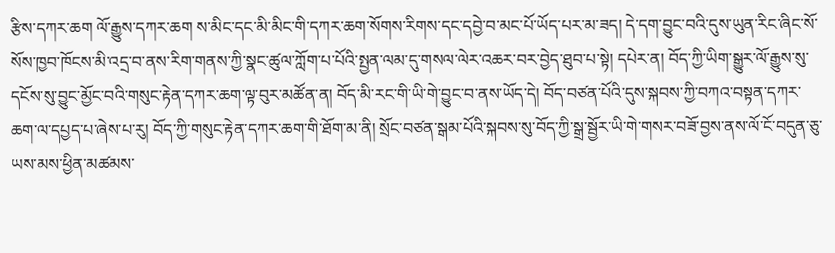རྩིས་དཀར་ཆག ལོ་རྒྱུས་དཀར་ཆག ས་མིང་དང་མི་མིང་གི་དཀར་ཆག་སོགས་རིགས་དང་དབྱེ་བ་མང་པོ་ཡོད་པར་མ་ཟད། དེ་དག་བྱུང་བའི་དུས་ཡུན་རིང་ཞིང་སོ་སོས་ཁྱབ་ཁོངས་མི་འདྲ་བ་ནས་རིག་གནས་ཀྱི་སྣང་ཚུལ་ཀློག་པ་པོའི་སྤྱན་ལམ་དུ་གསལ་ལེར་འཆར་བར་བྱེད་ཐུབ་པ་སྟེ། དཔེར་ན། བོད་ཀྱི་ཡིག་སྒྱུར་ལོ་རྒྱུས་སུ་དངོས་སུ་བྱུང་མྱོང་བའི་གསུང་རྟེན་དཀར་ཆག་ལྟ་བུར་མཚོན་ན། བོད་མི་རང་གི་ཡི་གེ་བྱུང་བ་ནས་ཡོད་དེ། བོད་བཙན་པོའི་དུས་སྐབས་ཀྱི་བཀའ་བསྟན་དཀར་ཆག་ལ་དཔྱད་པ་ཞེས་པ་རུ། བོད་ཀྱི་གསུང་རྟེན་དཀར་ཆག་གི་ཐོག་མ་ནི། སྲོང་བཙན་སྒམ་པོའི་སྐབས་སུ་བོད་ཀྱི་སྒྲ་སྦྱོར་ཡི་གེ་གསར་བཟོ་བྱས་ནས་ལོ་ངོ་བདུན་ཅུ་ཡས་མས་ཕྱིན་མཚམས་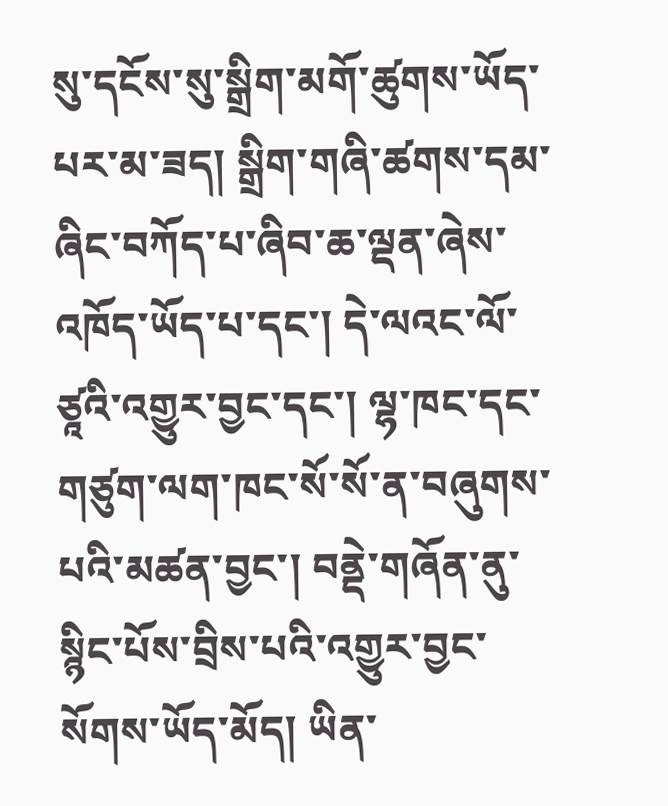སུ་དངོས་སུ་སྒྲིག་མགོ་ཚུགས་ཡོད་པར་མ་ཟད། སྒྲིག་གཞི་ཚགས་དམ་ཞིང་བཀོད་པ་ཞིབ་ཆ་ལྡན་ཞེས་འཁོད་ཡོད་པ་དང་། དེ་ལའང་ལོ་ཙཱའི་འགྱུར་བྱང་དང་། ལྷ་ཁང་དང་གཙུག་ལག་ཁང་སོ་སོ་ན་བཞུགས་པའི་མཚན་བྱང་། བནྡེ་གཞོན་ནུ་སྙིང་པོས་བྲིས་པའི་འགྱུར་བྱང་སོགས་ཡོད་མོད། ཡིན་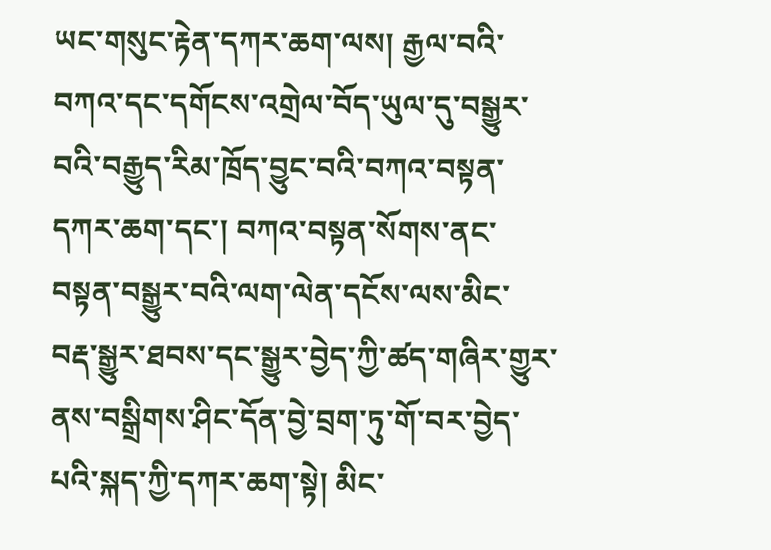ཡང་གསུང་རྟེན་དཀར་ཆག་ལས། རྒྱལ་བའི་བཀའ་དང་དགོངས་འགྲེལ་བོད་ཡུལ་དུ་བསྒྱུར་བའི་བརྒྱུད་རིམ་ཁྲོད་བྱུང་བའི་བཀའ་བསྟན་དཀར་ཆག་དང་། བཀའ་བསྟན་སོགས་ནང་བསྟན་བསྒྱུར་བའི་ལག་ལེན་དངོས་ལས་མིང་བརྡ་སྒྱུར་ཐབས་དང་སྒྱུར་བྱེད་ཀྱི་ཚད་གཞིར་གྱུར་ནས་བསྒྲིགས་ཤིང་དོན་བྱེ་བྲག་ཏུ་གོ་བར་བྱེད་པའི་སྐད་ཀྱི་དཀར་ཆག་སྟེ། མིང་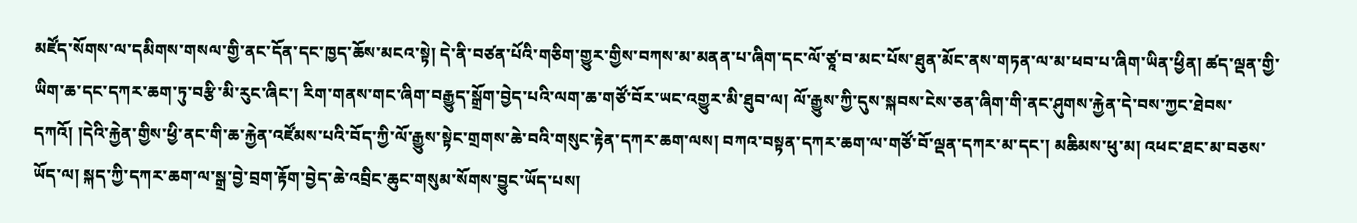མཛོད་སོགས་ལ་དམིགས་གསལ་གྱི་ནང་དོན་དང་ཁྱད་ཆོས་མངའ་སྟེ། དེ་ནི་བཙན་པོའི་གཅིག་གྱུར་གྱིས་བཀས་མ་མནན་པ་ཞིག་དང་ལོ་ཙཱ་བ་མང་པོས་ཐུན་མོང་ནས་གཏན་ལ་མ་ཕབ་པ་ཞིག་ཡིན་ཕྱིན། ཚད་ལྡན་གྱི་ཡིག་ཆ་དང་དཀར་ཆག་ཏུ་བརྩི་མི་རུང་ཞིང་། རིག་གནས་གང་ཞིག་བརྒྱུད་སྒྲོག་བྱེད་པའི་ལག་ཆ་གཙོ་བོར་ཡང་འགྱུར་མི་ཐུབ་ལ། ལོ་རྒྱུས་ཀྱི་དུས་སྐབས་ངེས་ཅན་ཞིག་གི་ནང་ཤུགས་རྐྱེན་དེ་བས་ཀྱང་ཐེབས་དཀའོ། །དེའི་རྐྱེན་གྱིས་ཕྱི་ནང་གི་ཆ་རྐྱེན་འཛོམས་པའི་བོད་ཀྱི་ལོ་རྒྱུས་སྟེང་གྲགས་ཆེ་བའི་གསུང་རྟེན་དཀར་ཆག་ལས། བཀའ་བསྟན་དཀར་ཆག་ལ་གཙོ་བོ་ལྡན་དཀར་མ་དང་། མཆིམས་ཕུ་མ། འཕང་ཐང་མ་བཅས་ཡོད་ལ། སྐད་ཀྱི་དཀར་ཆག་ལ་སྒྲ་བྱེ་བྲག་རྟོག་བྱེད་ཆེ་འབྲིང་ཆུང་གསུམ་སོགས་བྱུང་ཡོད་པས།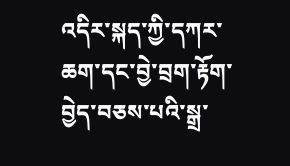འདིར་སྐད་ཀྱི་དཀར་ཆག་དང་བྱེ་བྲག་རྟོག་བྱེད་བཅས་པའི་སྒྲ་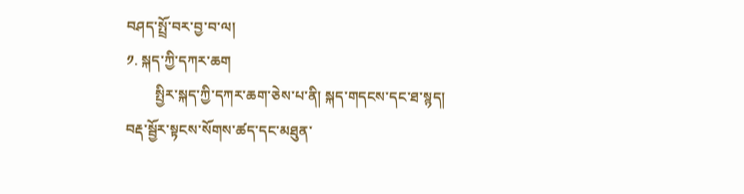བཤད་སྤྲོ་བར་བྱ་བ་ལ།
༡. སྐད་ཀྱི་དཀར་ཆག
        སྤྱིར་སྐད་ཀྱི་དཀར་ཆག་ཅེས་པ་ནི། སྐད་གདངས་དང་ཐ་སྙད། བརྡ་སྦྱོར་སྟངས་སོགས་ཚད་དང་མཐུན་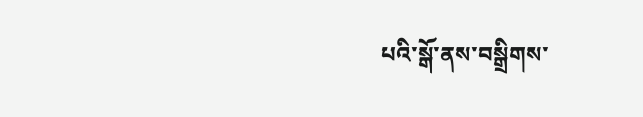པའི་སྒོ་ནས་བསྒྲིགས་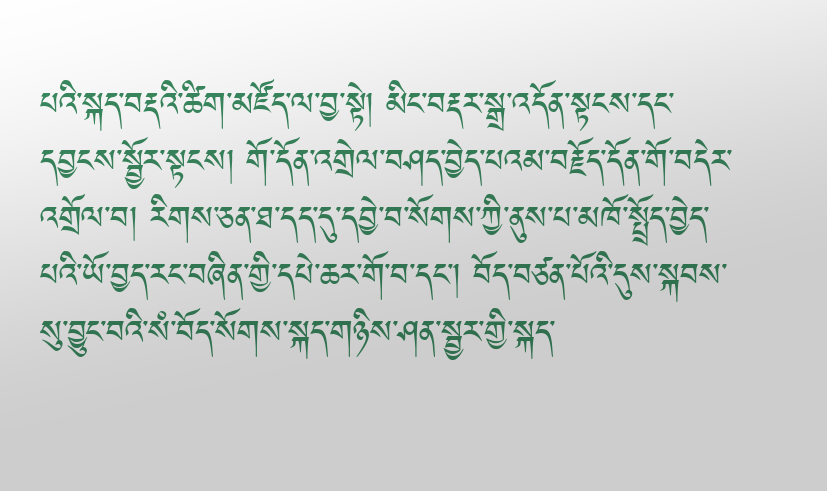པའི་སྐད་བརྡའི་ཚིག་མཛོད་ལ་བྱ་སྟེ། མིང་བརྡར་སྒྲ་འདོན་སྟངས་དང་དབྱངས་སྦྱོར་སྟངས། གོ་དོན་འགྲེལ་བཤད་བྱེད་པའམ་བརྗོད་དོན་གོ་བདེར་འགྲོལ་བ། རིགས་ཅན་ཐ་དད་དུ་དབྱེ་བ་སོགས་ཀྱི་ནུས་པ་མཁོ་སྤྲོད་བྱེད་པའི་ཡོ་བྱད་རང་བཞིན་གྱི་དཔེ་ཆར་གོ་བ་དང་། བོད་བཙན་པོའི་དུས་སྐབས་སུ་བྱུང་བའི་སཾ་བོད་སོགས་སྐད་གཉིས་ཤན་སྦྱར་གྱི་སྐད་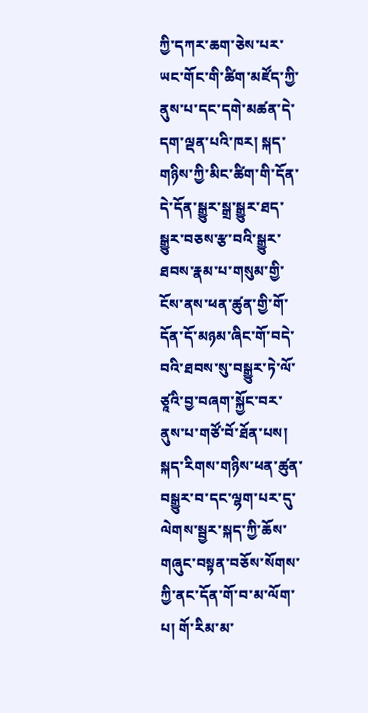ཀྱི་དཀར་ཆག་ཅེས་པར་ཡང་གོང་གི་ཚིག་མཛོད་ཀྱི་ནུས་པ་དང་དགེ་མཚན་དེ་དག་ལྡན་པའི་ཁར། སྐད་གཉིས་ཀྱི་མིང་ཚིག་གི་དོན་དེ་དོན་སྒྱུར་སྒྲ་སྒྱུར་ཐད་སྒྱུར་བཅས་རྩ་བའི་སྒྱུར་ཐབས་རྣམ་པ་གསུམ་གྱི་ངོས་ནས་ཕན་ཚུན་གྱི་གོ་དོན་དོ་མཉམ་ཞིང་གོ་བདེ་བའི་ཐབས་སུ་བསྒྱུར་ཏེ་ལོ་ཙཱའི་བྱ་བཞག་སྐྱོང་བར་ནུས་པ་གཙོ་བོ་ཐོན་པས། སྐད་རིགས་གཉིས་ཕན་ཚུན་བསྒྱུར་བ་དང་ལྷག་པར་དུ་ལེགས་སྦྱར་སྐད་ཀྱི་ཆོས་གཞུང་བསྟན་བཅོས་སོགས་ཀྱི་ནང་དོན་གོ་བ་མ་ལོག་པ། གོ་རིམ་མ་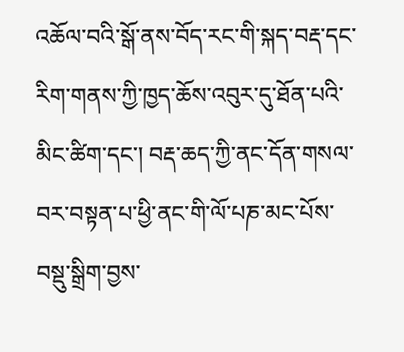འཆོལ་བའི་སྒོ་ནས་བོད་རང་གི་སྐད་བརྡ་དང་རིག་གནས་ཀྱི་ཁྱད་ཆོས་འབུར་དུ་ཐོན་པའི་མིང་ཚིག་དང་། བརྡ་ཆད་ཀྱི་ནང་དོན་གསལ་བར་བསྟན་པ་ཕྱི་ནང་གི་ལོ་པཎ་མང་པོས་བསྡུ་སྒྲིག་བྱས་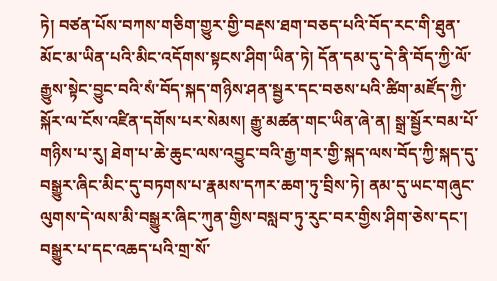ཏེ། བཙན་པོས་བཀས་གཅིག་གྱུར་གྱི་བརྡས་ཐག་བཅད་པའི་བོད་རང་གི་ཐུན་མོང་མ་ཡིན་པའི་མིང་འདོགས་སྟངས་ཤིག་ཡིན་ཏེ། དོན་དམ་དུ་དེ་ནི་བོད་ཀྱི་ལོ་རྒྱུས་སྟེང་བྱུང་བའི་སཾ་བོད་སྐད་གཉིས་ཤན་སྦྱར་དང་བཅས་པའི་ཚིག་མཛོད་ཀྱི་སྐོར་ལ་ངོས་འཛིན་དགོས་པར་སེམས། རྒྱུ་མཚན་གང་ཡིན་ཞེ་ན། སྒྲ་སྦྱོར་བམ་པོ་གཉིས་པ་རུ། ཐེག་པ་ཆེ་ཆུང་ལས་འབྱུང་བའི་རྒྱ་གར་གྱི་སྐད་ལས་བོད་ཀྱི་སྐད་དུ་བསྒྱུར་ཞིང་མིང་དུ་བཏགས་པ་རྣམས་དཀར་ཆག་ཏུ་བྲིས་ཏེ། ནམ་དུ་ཡང་གཞུང་ལུགས་དེ་ལས་མི་བསྒྱུར་ཞིང་ཀུན་གྱིས་བསླབ་ཏུ་རུང་བར་གྱིས་ཤིག་ཅེས་དང་། བསྒྱུར་པ་དང་འཆད་པའི་གྲ་སོ་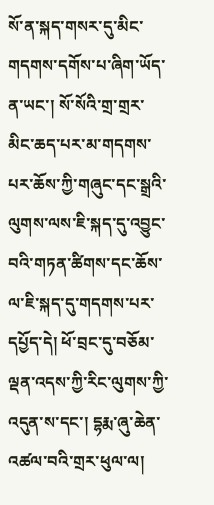སོ་ན་སྐད་གསར་དུ་མིང་གདགས་དགོས་པ་ཞིག་ཡོད་ན་ཡང་། སོ་སོའི་གྲ་གྲར་མིང་ཆད་པར་མ་གདགས་པར་ཆོས་ཀྱི་གཞུང་དང་སྒྲའི་ལུགས་ལས་ཇི་སྐད་དུ་འབྱུང་བའི་གཏན་ཚིགས་དང་ཆོས་ལ་ཇི་སྐད་དུ་གདགས་པར་དཔྱོད་དེ། ཕོ་བྲང་དུ་བཅོམ་ལྡན་འདས་ཀྱི་རིང་ལུགས་ཀྱི་འདུན་ས་དང་། དྷརྨ་ཞུ་ཆེན་འཚལ་བའི་གྲར་ཕུལ་ལ།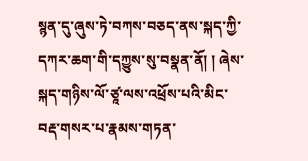སྙན་དུ་ཞུས་ཏེ་བཀས་བཅད་ནས་སྐད་ཀྱི་དཀར་ཆག་གི་དཀྱུས་སུ་བསྣན་ནོ། ། ཞེས་སྐད་གཉིས་ལོ་ཙཱ་ལས་འཕྲོས་པའི་མིང་བརྡ་གསར་པ་རྣམས་གཏན་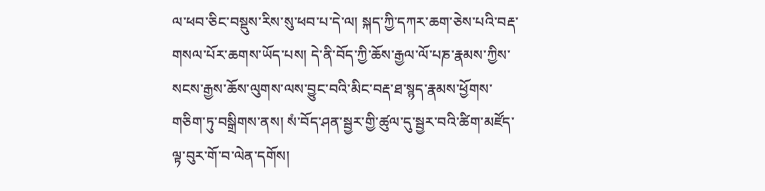ལ་ཕབ་ཅིང་བསྡུས་རིས་སུ་ཕབ་པ་དེ་ལ། སྐད་ཀྱི་དཀར་ཆག་ཅེས་པའི་བརྡ་གསལ་པོར་ཆགས་ཡོད་པས། དེ་ནི་བོད་ཀྱི་ཆོས་རྒྱལ་ལོ་པཎ་རྣམས་ཀྱིས་སངས་རྒྱས་ཆོས་ལུགས་ལས་བྱུང་བའི་མིང་བརྡ་ཐ་སྙད་རྣམས་ཕྱོགས་གཅིག་ཏུ་བསྒྲིགས་ནས། སཾ་བོད་ཤན་སྦྱར་གྱི་ཚུལ་དུ་སྦྱར་བའི་ཚིག་མཛོད་ལྟ་བུར་གོ་བ་ལེན་དགོས།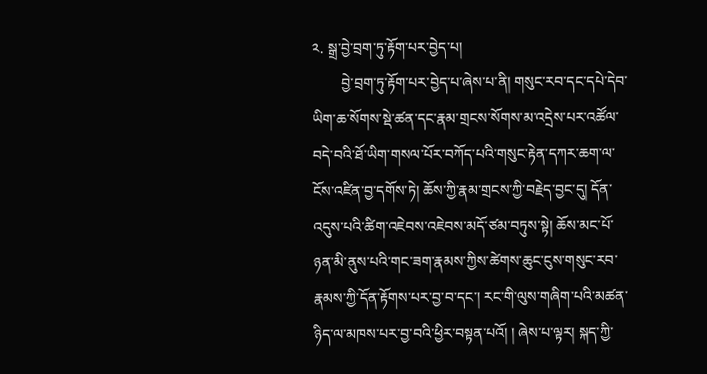༢. སྒྲ་བྱེ་བྲག་ཏུ་རྟོག་པར་བྱེད་པ།
        བྱེ་བྲག་ཏུ་རྟོག་པར་བྱེད་པ་ཞེས་པ་ནི། གསུང་རབ་དང་དཔེ་དེབ་ཡིག་ཆ་སོགས་སྡེ་ཚན་དང་རྣམ་གྲངས་སོགས་མ་འདྲེས་པར་འཚོལ་བདེ་བའི་ཐོ་ཡིག་གསལ་པོར་བཀོད་པའི་གསུང་རྟེན་དཀར་ཆག་ལ་ངོས་འཛིན་བྱ་དགོས་ཏེ། ཆོས་ཀྱི་རྣམ་གྲངས་ཀྱི་བརྗེད་བྱང་དུ། དོན་འདུས་པའི་ཚིག་འཇེབས་འཇེབས་མདོ་ཙམ་བཏུས་སྟེ། ཆོས་མང་པོ་ཉན་མི་ནུས་པའི་གང་ཟག་རྣམས་ཀྱིས་ཚེགས་ཆུང་ངུས་གསུང་རབ་རྣམས་ཀྱི་དོན་རྟོགས་པར་བྱ་བ་དང་། རང་གི་ལུས་གཞིག་པའི་མཚན་ཉིད་ལ་མཁས་པར་བྱ་བའི་ཕྱིར་བསྟན་པའོ། ། ཞེས་པ་ལྟར། སྐད་ཀྱི་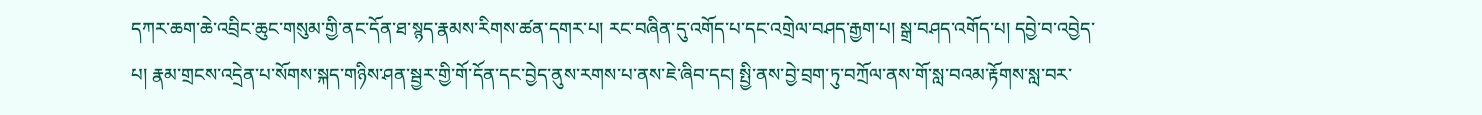དཀར་ཆག་ཆེ་འབྲིང་ཆུང་གསུམ་གྱི་ནང་དོན་ཐ་སྙད་རྣམས་རིགས་ཚན་དགར་པ། རང་བཞིན་དུ་འགོད་པ་དང་འགྲེལ་བཤད་རྒྱག་པ། སྒྲ་བཤད་འགོད་པ། དབྱེ་བ་འབྱེད་པ། རྣམ་གྲངས་འདྲེན་པ་སོགས་སྐད་གཉིས་ཤན་སྦྱར་གྱི་གོ་དོན་དང་བྱེད་ནུས་རགས་པ་ནས་ཇེ་ཞིབ་དང། སྤྱི་ནས་བྱེ་བྲག་ཏུ་བཀྲོལ་ནས་གོ་སླ་བའམ་རྟོགས་སླ་བར་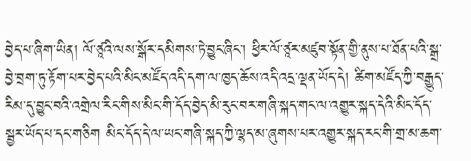བྱེད་པ་ཞིག་ཡིན། ལོ་ཙཱའི་ལས་སྒོར་དམིགས་ཏེ་བྱུང་ཞིང་། ཕྱིར་ལོ་ཙཱར་མཛུབ་སྟོན་གྱི་ནུས་པ་ཐོན་པའི་སྒྲ་བྱེ་བྲག་ཏུ་རྟོག་པར་བྱེད་པའི་མིང་མཛོད་འདི་དག་ལ་ཁྱད་ཆོས་འདི་འདྲ་ལྡན་ཡོད་དེ། ཚིག་མཛོད་ཀྱི་བརྒྱུད་རིམ་དུ་བྱུང་བའི་འགྲེལ་རིང་གིས་མིང་གི་དོད་བྱེད་མི་རུང་བར་གཞི་སྐད་གང་ལ་འགྱུར་སྐད་དེའི་མིང་དོད་སྦྱར་ཡོད་པ་དང་གཅིག མིང་དོད་དེ་ལ་ཡང་གཞི་སྐད་ཀྱི་ལྷད་མ་ཞུགས་པར་འགྱུར་སྐད་རང་གི་གྲ་མ་ཆག་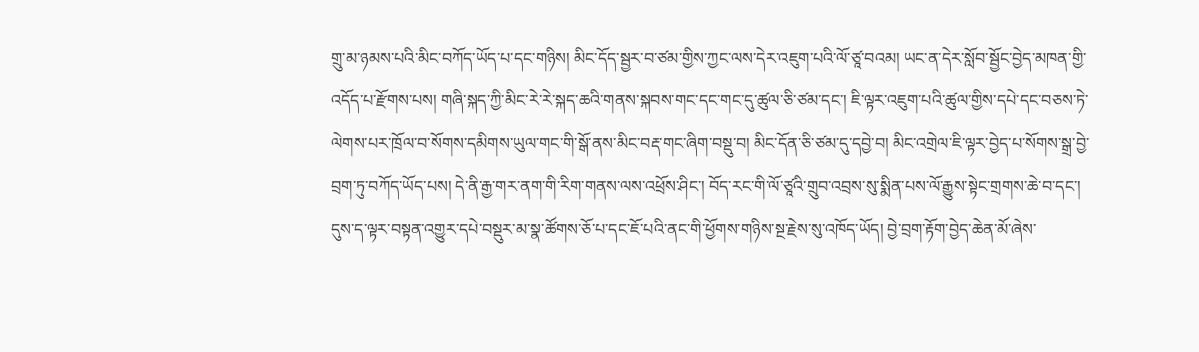གྲུ་མ་ཉམས་པའི་མིང་བཀོད་ཡོད་པ་དང་གཉིས། མིང་དོད་སྦྱར་བ་ཙམ་གྱིས་ཀྱང་ལས་དེར་འཇུག་པའི་ལོ་ཙཱ་བའམ། ཡང་ན་དེར་སློབ་སྦྱོང་བྱེད་མཁན་གྱི་འདོད་པ་རྫོགས་པས། གཞི་སྐད་ཀྱི་མིང་རེ་རེ་སྐད་ཆའི་གནས་སྐབས་གང་དང་གང་དུ་ཚུལ་ཅི་ཙམ་དང་། ཇི་ལྟར་འཇུག་པའི་ཚུལ་གྱིས་དཔེ་དང་བཅས་ཏེ་ལེགས་པར་ཁྲོལ་བ་སོགས་དམིགས་ཡུལ་གང་གི་སྒོ་ནས་མིང་བརྡ་གང་ཞིག་བསྡུ་བ། མིང་དོན་ཅི་ཙམ་དུ་དབྱེ་བ། མིང་འགྲེལ་ཇི་ལྟར་བྱེད་པ་སོགས་སྒྲ་བྱེ་བྲག་ཏུ་བཀོད་ཡོད་པས། དེ་ནི་རྒྱ་གར་ནག་གི་རིག་གནས་ལས་འཕྲོས་ཤིང་། བོད་རང་གི་ལོ་ཙཱའི་གྲུབ་འབྲས་སུ་སྨིན་པས་ལོ་རྒྱུས་སྟེང་གྲགས་ཆེ་བ་དང་། དུས་ད་ལྟར་བསྟན་འགྱུར་དཔེ་བསྡུར་མ་སྣ་ཚོགས་ཅོ་པ་དང་ཇོ་པའི་ནང་གི་ཕྱོགས་གཉིས་སྔ་རྗེས་སུ་འཁོད་ཡོད། བྱེ་བྲག་རྟོག་བྱེད་ཆེན་མོ་ཞེས་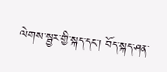ལེགས་སྦྱར་གྱི་སྐད་དང་། བོད་སྐད་ཤན་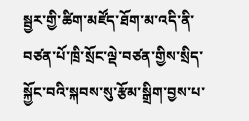སྦྱར་གྱི་ཚིག་མཛོད་ཐོག་མ་འདི་ནི་བཙན་པོ་ཁྲི་སྲོང་ལྡེ་བཙན་གྱིས་སྲིད་སྐྱོང་བའི་སྐབས་སུ་རྩོམ་སྒྲིག་བྱས་པ་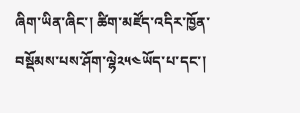ཞིག་ཡིན་ཞིང་། ཚིག་མཛོད་འདིར་ཁྱོན་བསྡོམས་པས་ཤོག་ལྷེ༢༥༤ཡོད་པ་དང་།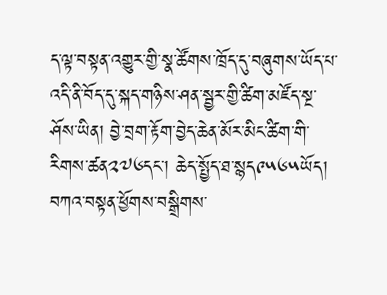ད་ལྟ་བསྟན་འགྱུར་གྱི་སྣ་ཚོགས་ཁྲོད་དུ་བཞུགས་ཡོད་པ་འདི་ནི་བོད་དུ་སྐད་གཉིས་ཤན་སྦྱར་གྱི་ཚིག་མཛོད་སྔ་ཤོས་ཡིན། བྱེ་བྲག་རྟོག་བྱེད་ཆེན་མོར་མིང་ཚིག་གི་རིགས་ཚན༢༧༦དང་། ཆེད་སྤྱོད་ཐ་སྙད༩༥༦༥ཡོད། བཀའ་བསྟན་ཕྱོགས་བསྒྲིགས་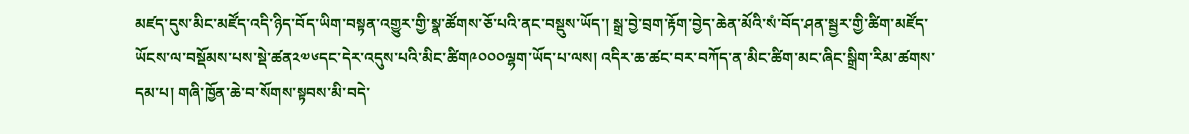མཛད་དུས་མིང་མཛོད་འདི་ཉིད་བོད་ཡིག་བསྟན་འགྱུར་གྱི་སྣ་ཚོགས་ཅོ་པའི་ནང་བསྡུས་ཡོད་། སྒྲ་བྱེ་བྲག་རྟོག་བྱེད་ཆེན་མོའི་སཾ་བོད་ཤན་སྦྱར་གྱི་ཚིག་མཛོད་ཡོངས་ལ་བསྡོམས་པས་སྡེ་ཚན༢༧༦དང་དེར་འདུས་པའི་མིང་ཚིག༩༠༠༠ལྷག་ཡོད་པ་ལས། འདིར་ཆ་ཚང་བར་བཀོད་ན་མིང་ཚིག་མང་ཞིང་སྒྲིག་རིམ་ཚགས་དམ་པ། གཞི་ཁྱོན་ཆེ་བ་སོགས་སྟབས་མི་བདེ་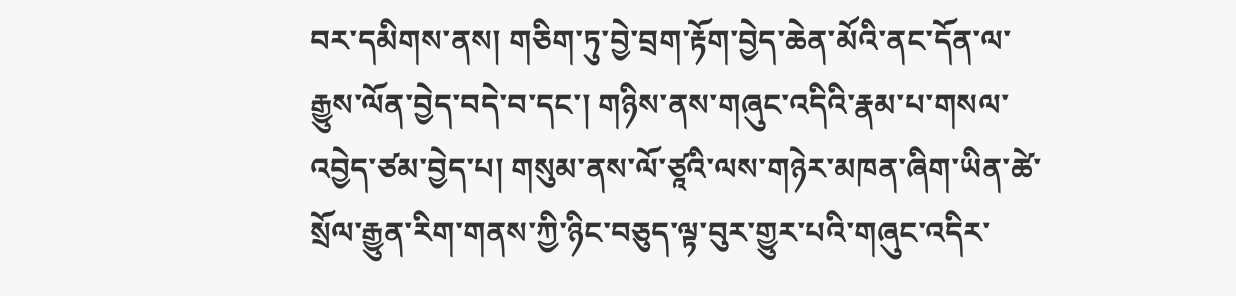བར་དམིགས་ནས། གཅིག་ཏུ་བྱེ་བྲག་རྟོག་བྱེད་ཆེན་མོའི་ནང་དོན་ལ་རྒྱུས་ལོན་བྱེད་བདེ་བ་དང་། གཉིས་ནས་གཞུང་འདིའི་རྣམ་པ་གསལ་འབྱེད་ཙམ་བྱེད་པ། གསུམ་ནས་ལོ་ཙཱའི་ལས་གཉེར་མཁན་ཞིག་ཡིན་ཚེ་སྲོལ་རྒྱུན་རིག་གནས་ཀྱི་ཉིང་བཅུད་ལྟ་བུར་གྱུར་པའི་གཞུང་འདིར་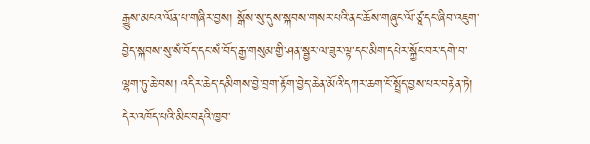རྒྱུས་མངའ་ལོན་པ་གཞིར་བྱས། སྒོས་སུ་དུས་སྐབས་གསར་པའི་ནང་ཆོས་གཞུང་ལོ་ཙཱ་དང་ཞིབ་འཇུག་བྱེད་སྐབས་སུ་སཾ་བོད་དང་སཾ་བོད་རྒྱ་གསུམ་གྱི་ཤན་སྦྱར་ལ་ཟུར་ལྟ་དང་མིག་དཔེར་སྐྱོང་བར་དགེ་བ་ལྷག་ཏུ་ཆེ་བས། འདིར་ཆེད་དམིགས་བྱེ་བྲག་རྟོག་བྱེད་ཆེན་མོའི་དཀར་ཆག་ངོ་སྤྲོད་བྱས་པར་བརྟེན་ཏེ། དེར་འཁོད་པའི་མིང་བརྡའི་ཁྱབ་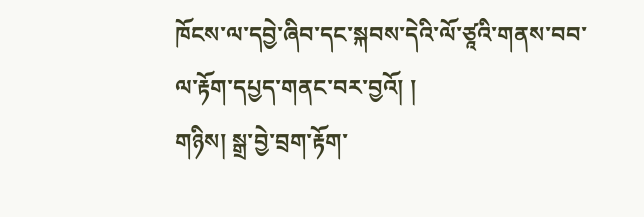ཁོངས་ལ་དབྱེ་ཞིབ་དང་སྐབས་དེའི་ལོ་ཙཱའི་གནས་བབ་ལ་རྟོག་དཔྱད་གནང་བར་བྱའོ། །
གཉིས། སྒྲ་བྱེ་བྲག་རྟོག་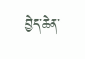བྱེད་ཆེན་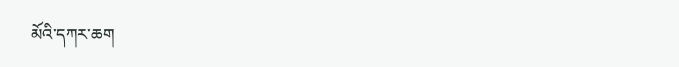མོའི་དཀར་ཆག